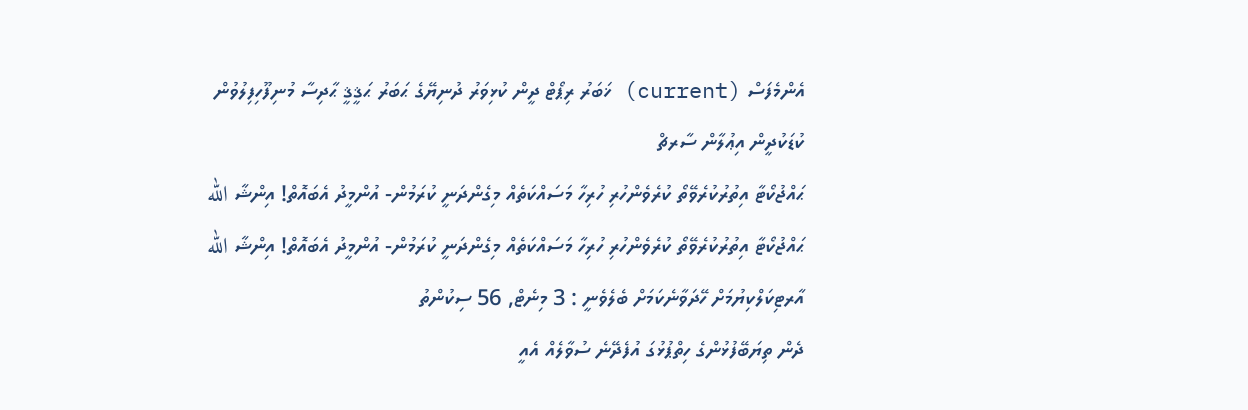އެންމެފަސް (current) ޚަބަރު ރިޕޯޓް ދީން ކުޅިވަރު ދުނިޔޭގެ ޙަބަރު ޙަޤީޤީ ޙާދިސާ މުނިފޫހިފިލުވުން ކުޑަކުދީން އިޢުލާން ސާރޗް
ޙައްޖުކޯޓާ އިތުރުކުރެވޭތޯ ކުރެވެންހުރި ހުރިހާ މަސައްކަތެއް މިގެންދަނީ ކުރަމުން- އުންމީދު އެބައޮތް! އިންޝާ الله
ޙައްޖުކޯޓާ އިތުރުކުރެވޭތޯ ކުރެވެންހުރި ހުރިހާ މަސައްކަތެއް މިގެންދަނީ ކުރަމުން- އުންމީދު އެބައޮތް! އިންޝާ الله
އާރޓިކަލްކިޔުމަށް ހޭދަވާނެކަމަށް ބެލެވެނީ : 3 މިނެޓް, 56 ސިކުންތު
ދެން ތިޔަބޭފުޅުންގެ ހިތްޕުޅުގަ އުފެދޭނެ ސުވާލެއް އެއީ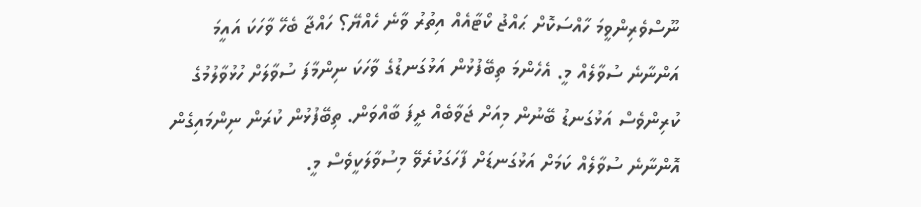ނޫސްވެރިންވީމަ ހާއްސަކޮށް ޙައްޖު ކޯޓާއެއް އިތުރު ވާނެ ހެއްޔޭ؟ ހައްޖާ ބެހޭ ވާހަކަ އައީމަ އަންނާނެ ސުވާލެއް މީ. އެހެންމަ ތިބޭފުޅުން އަޅުގަނޑުގެ ވާހަކަ ނިންމާފަ ސުވާލަށް ހުޅުވާލުމުގެ ކުރިންވެސް އަޅުގަނޑު ބޭނުން މިއަށް ޖަވާބެއް ދީފަ ބާއްވަން. ތިބޭފުޅުން ކުރަން ނިންމައިގެން އޮންނާނެ ސުވާލެއް ކަމަށް އަޅުގަނޑަށް ފާހަގަކުރެވޭ މިސުވާލަކީވެސް މީ.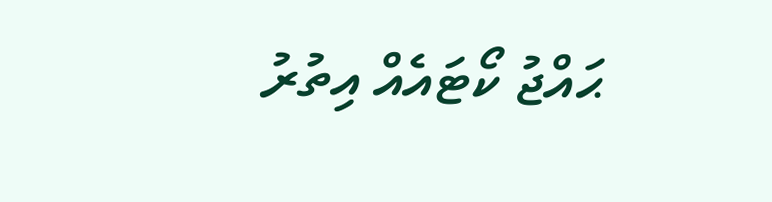ޙައްޖު ކޯޓައެއް އިތުރު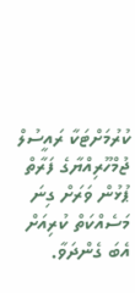ކުރުމަށްޓަކާ ރައީސުލް ޖުމްހޫރިއްޔާގެ ފަރާތް ޕުޅުން ވަރަށް ގިނަ މަސެއްކަތް ކުރިއަށް އެބަ ގެންދަވާ.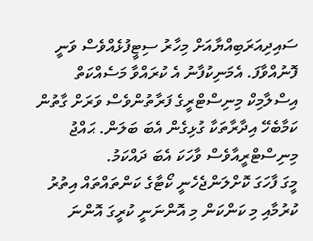ސައިދިއަރަބިއްޔާއަށް މިހާރު ސިޓީފުޅެއްވެސް ވަނީ ފޮނުއްވާފަ. އެމަނިކުފާނު އެ ކުރައްވާ މަސެއްކަތް އިސްލާމިކް މިނިސްޓްރީގެ ފަރާތުންވެސް ވަރަށް ގާތުން ކަމާބެހޭ އިދާރާތަކާ ގުޅިގެން އެބަ ބަލަން. ޙައްޖު މިނިސްޓްރީއާވެސް ވާހަކަ އެބަ ދައްކަމު.
މީގަ ފާހަގަ ކޮށްލަންޖެހެނީ ކޯޓާގެ ކަންތައްތައް އިތުރު ކުރުމާއި މި ކަންކަން މި އޮންނަނީ ކުރީގަ އޮންނަ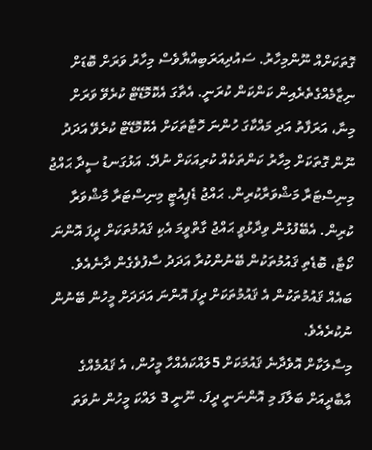ގޮތަކަށްއް ނޫންމިހާރު. ސައުދިއަރަބިއްޔާވެސް މިހާރު ވަރަށް ބޮޑަށް ނިޒާމެއްގެތެރެއިން ކަންކަން ކުރަނީ. އެތާގަ އެކޮމޮޑޭޓް ކުރެވޭ ވަރަށް މިނާ، އަރަފާތު އަދި މައްކާގަ ހުންނަ ހޮޓާތަކަށް އެކޮމޮޑޭޓް ކުރެވޭ އަދަދު ނޫން ގޮތަކަށް މިހާރު ކަންތަކެއް ކުރިއަކަށް ނުދޭ. އަޅުގަނޑު ސީދާ ޙައްޖު މިނިސްޓަރާ މަޝްވަރާކުރިން. ޙައްޖު ޑެޕިއުޓީ މިނިސްޓަރާ މާޝްވަރާ ކުރިން. އެބޭފުޅުން ވިދާޅުވީ ޙައްޖު ގާތްވީމަ އެކި ޤައުމުތަކަށް ދީފަ އޮންނަ ކޯޓާ، ބޮޑެތި ޤައުމުތަކުން ބޭނުންކުރާ އަދަދު ސާފުވެގެން ދާނެއެވެ. ބައެއް ޤައުމުތަކުން އެ ޤައުމުތަކަށް ދީފަ އޮންނަ އަދަދަށް މީހުން ބޭނުން ނުކުރެއެވެ.
މިސާލަކާށް އޮވެދާނެ ޤައުމަކަށް 5ލައްކައެއްހާ މީހުން، އެ ޤައުމެއްގެ އާބާދީއަށް ބަލާފަ މި އޮންނަނީ ދީފަ. ނޫނީ 3 ލައްކަ މީހުން ނުވަތަ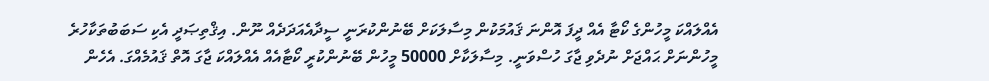އެއްލައްކަ މީހުންގެ ކޯޓާ އެއް ދީފަ އޮންނަ ޤައުމަކުން މިސާލަކަށް ބޭނުންކުރަނީ ސީދާއެއަދަދެއް ނޫން. އިޤްތިޞަދީ އެކި ސަބަބުތަކާހުރެ މީހުންނަށް ޙައްޖަށް ނުދެވި ޖާގަ ހުސްވަނީ. މިސާލަކާށް 50000 މީހުން ބޭނުންކުރީ ކޯޓާއެއް އެއްލައްކަ ޖާގަ އޮތް ޤައުމެއްގަ. އެހެން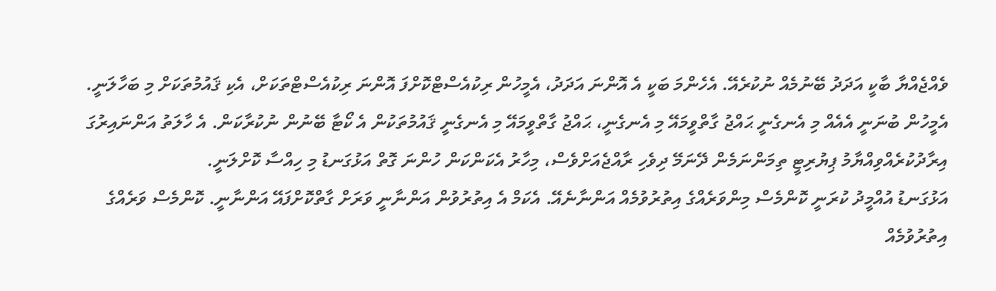ވެއްޖެއްޔާ ބާކީ އަދަދު ބޭނުމެއް ނުކުރެއޭ. އެހެންމަ ބަކީ އެ އޮންނަ އަދަދު، އެމީހުން ރިކުއެސްޓްކޮށްފަ އޮންނަ ރިކުއެސްޓްތަކަށް، އެކި ޤައުމުތަކަށް މި ބަހާލަނީ.
އެމީހުން ބުނަނީ އެއެއް މި އެނގެނީ ޙައްޖު ގާތްވީމައޭ މި އެނގެނީ، ޙައްޖު ގާތްވީމައޭ މި އެނގެނީ ޤައުމުތަކުން އެ ކޯޓާ ބޭނުން ނުކުރާކަން. އެ ހާލަތު އަންނައިރުގަ އިރާދުކުރެއްވިއްޔާމު ޕިޔުރިޓީ ތިމަންނަމެން ދޭނަމޭ ދިވެހި ރާއްޖެއަށްވެސް، މިހާރު އެކަންކަން ހުންނަ ގޮތް އަޅުގަނޑު މި ހިއްސާ ކޮށްލަނީ.
އަޅުގަނޑު އުއްމީދު ކުރަނީ ކޮންމެސް މިންވަރެއްގެ އިތުރުވުމެއް އަންނާނެއޭ. އެކަމް އެ އިތުރުވުން އަންނާނީ ވަރަށް ގާތްކޮށްފައޭ އަންނާނީ. ކޮންމެސް ވަރެއްގެ އިތުރުވުމެއް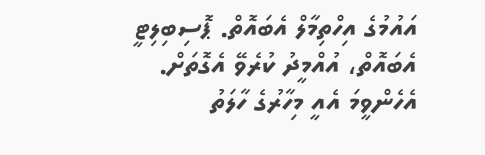އައުމުގެ އިހްތިމާލް އެބައޮތް. ޕޮސިބިލިޓީ އެބައޮތް، އުއްމީދު ކުރެވޭ އެގޮތަށް.
އެހެންވީމަ އެއީ މިހާރުގެ ހާލަތު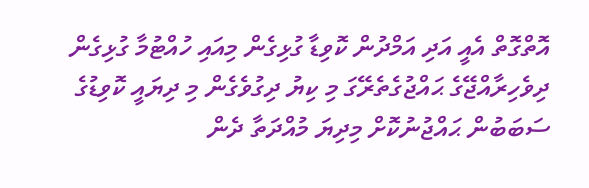އޮތްގޮތް އެއީ އަދި އަމްދުން ކޮވިޑާ ގުޅިގެން މިއައި ހުއްޓުމާ ގުޅިގެން ދިވެހިރާއްޖޭގެ ޙައްޖުގެތެރޭގަ މި ކިޔު ދިގުވެގެން މި ދިޔައީ ކޮވިޑުގެ ސަބަބުން ޙައްޖުނުކޮށް މިދިޔަ މުއްދަތާ ދެން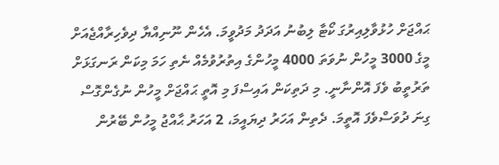ޙައްޖަށް ހުޅުވާލިއިރުގަ ކޯޓާ ލިބުނު އަދަދު މަދުވީމަ. އެހެން ނޫނިއްޔާ ދިވެހިރާއްޖެއަށް މީގެ 3000 މީހުން ނުވަތަ 4000 މީހުންގެ އިތުރުވުމެއް ނެތި ހަމަ މިކަން ރަނގަޅަށް ތަރުތީބު ވެފަ އޮންނާނީ. މި ދަތިކަން އައިސްފަ މި އޮތީ ޙައްޖަށް މީހުން ނުގެންގޮސް ގިނަ ދުވަސްވެފަ އޮތީމަ. ދެތިން އަހަރު ދިޔައީމަ، 2 އަހަރު ޙާއްޖު މީހުން ބޭރުން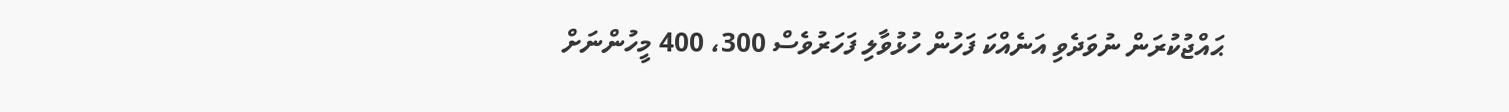ޙައްޖުކުރަން ނުވަދެވި އަނެއްކަ ފަހުން ހުޅުވާލި ފަހަރުވެސް 300، 400 މީހުންނަށް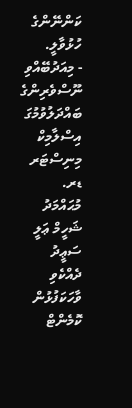ކަންނޭންގެ ހުޅުވާލީ.
- މިއަދުބޭއްވި ނޫސްވެރިންގެ ބައްދަލުވުމުގަ އިސްލާމިކް މިނިސްޓަރ ޑރ. މުޙައްމަދު ޝަހީމް ޢަލީ ސަޢީދު ދެއްކެވި ވާހަކަފުޅުން
ކޮމެންޓް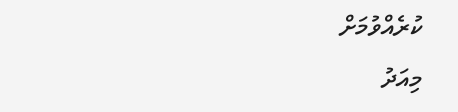ކުރެއްވުމަށް
މިއަދު